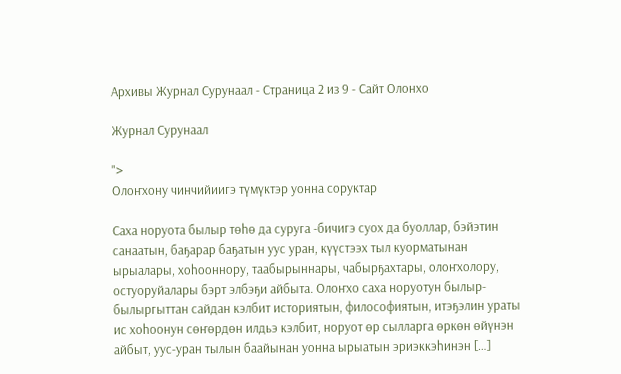Архивы Журнал Сурунаал - Страница 2 из 9 - Сайт Олонхо

Журнал Сурунаал

">
Олоҥхону чинчийиигэ түмүктэр уонна соруктар

Саха норуота былыр төһө да суруга -бичигэ суох да буоллар, бэйэтин санаатын, баҕарар баҕатын уус уран, күүстээх тыл куорматынан ырыалары, хоһооннору, таабырыннары, чабырҕахтары, олоҥхолору, остуоруйалары бэрт элбэҕи айбыта. Олоҥхо саха норуотун былыр-былыргыттан сайдан кэлбит историятын, философиятын, итэҕэлин ураты ис хоһоонун сөҥөрдөн илдьэ кэлбит, норуот өр сылларга өркөн өйүнэн айбыт, уус-уран тылын баайынан уонна ырыатын эриэккэһинэн […]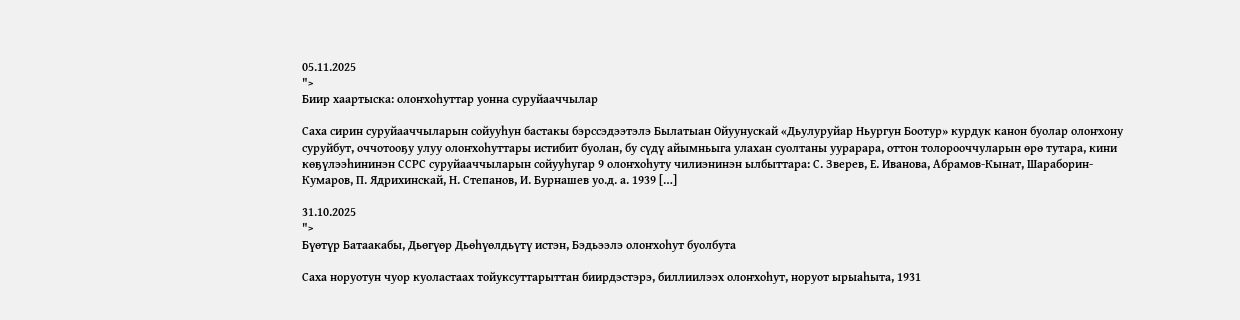05.11.2025
">
Биир хаартыска: олоҥхоһуттар уонна суруйааччылар

Саха сирин суруйааччыларын сойууһун бастакы бэрссэдээтэлэ Былатыан Ойуунускай «Дьулуруйар Ньургун Боотур» курдук канон буолар олоҥхону суруйбут, оччотооҕу улуу олоҥхоһуттары истибит буолан, бу сүдү айымньыга улахан суолтаны уурарара, оттон толорооччуларын өрө тутара, кини көҕүлээһининэн ССРС суруйааччыларын сойууһугар 9 олоҥхоһуту чилиэнинэн ылбыттара: С. Зверев, Е. Иванова, Абрамов-Кынат, Шараборин-Кумаров, П. Ядрихинскай, Н. Степанов, И. Бурнашев уо.д. а. 1939 […]

31.10.2025
">
Бүөтүр Батаакабы, Дьөгүөр Дьөһүөлдьүтү истэн, Бэдьээлэ олоҥхоһут буолбута

Саха норуотун чуор куоластаах тойуксуттарыттан биирдэстэрэ, биллиилээх олоҥхоһут, норуот ырыаһыта, 1931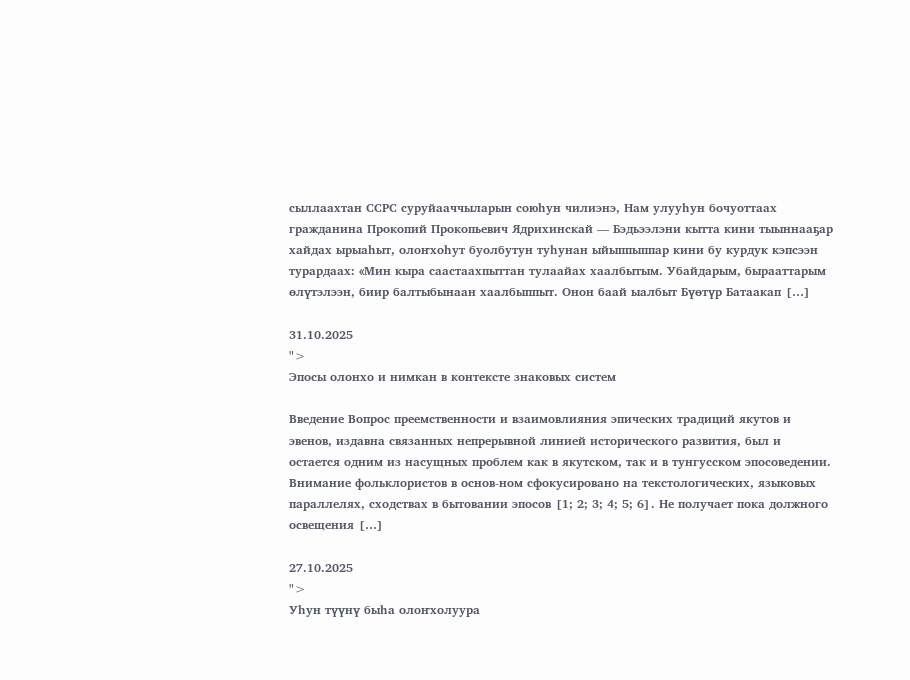сыллаахтан ССРС суруйааччыларын союһун чилиэнэ, Нам улууһун бочуоттаах гражданина Прокопий Прокопьевич Ядрихинскай — Бэдьээлэни кытта кини тыыннааҕар хайдах ырыаһыт, олоҥхоһут буолбутун туһунан ыйыппыппар кини бу курдук кэпсээн турардаах: «Мин кыра саастаахпыттан тулаайах хаалбытым. Убайдарым, бырааттарым өлүтэлээн, биир балтыбынаан хаалбыппыт. Онон баай ыалбыт Бүөтүр Батаакап […]

31.10.2025
">
Эпосы олонхо и нимкан в контексте знаковых систем

Введение Вопрос преемственности и взаимовлияния эпических традиций якутов и эвенов, издавна связанных непрерывной линией исторического развития, был и остается одним из насущных проблем как в якутском, так и в тунгусском эпосоведении. Внимание фольклористов в основ-ном сфокусировано на текстологических, языковых параллелях, сходствах в бытовании эпосов [1; 2; 3; 4; 5; 6]. Не получает пока должного освещения […]

27.10.2025
">
Уһун түүнү быһа олоҥхолуура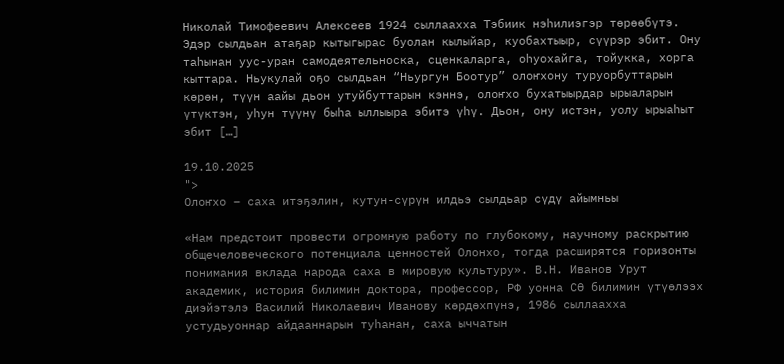Николай Тимофеевич Алексеев 1924 сыллаахха Тэбиик нэһилиэгэр төрөөбүтэ. Эдэр сылдьан атаҕар кытыгырас буолан кылыйар, куобахтыыр, сүүрэр эбит. Ону таһынан уус-уран самодеятельноска, сценкаларга, оһуохайга, тойукка, хорга кыттара. Ньукулай оҕо сылдьан “Ньургун Боотур” олоҥхону туруорбуттарын көрөн, түүн аайы дьон утуйбуттарын кэннэ, олоҥхо бухатыырдар ырыаларын үтүктэн, уһун түүнү быһа ыллыыра эбитэ үһү. Дьон, ону истэн, уолу ырыаһыт эбит […]

19.10.2025
">
Олоҥхо – саха итэҕэлин, кутун-сүрүн илдьэ сылдьар сүдү айымньы

«Нам предстоит провести огромную работу по глубокому, научному раскрытию общечеловеческого потенциала ценностей Олонхо, тогда расширятся горизонты понимания вклада народа саха в мировую культуру». В.Н. Иванов Урут академик, история билимин доктора, профессор, РФ уонна СӨ билимин үтүөлээх диэйэтэлэ Василий Николаевич Иванову көрдөхпүнэ, 1986 сыллаахха устудьуоннар айдааннарын туһанан, саха ыччатын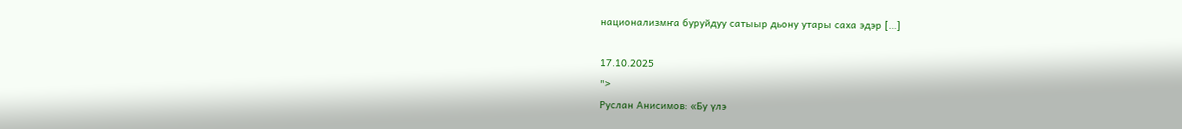национализмҥа буруйдуу сатыыр дьону утары саха эдэр […]

17.10.2025
">
Руслан Анисимов: «Бу үлэ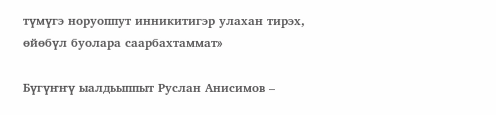түмүгэ норуоппут инникитигэр улахан тирэх, өйөбүл буолара саарбахтаммат»

Бүгүҥҥү ыалдьыппыт Руслан Анисимов –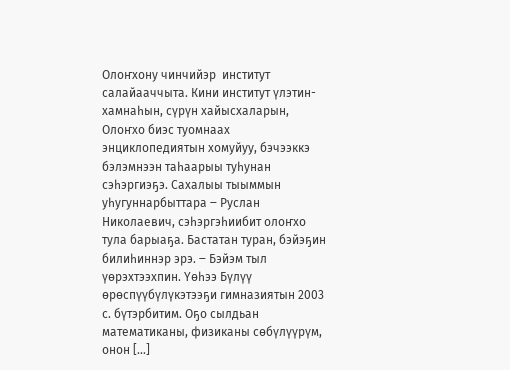Олоҥхону чинчийэр  институт салайааччыта. Кини институт үлэтин-хамнаһын, сүрүн хайысхаларын, Олоҥхо биэс туомнаах энциклопедиятын хомуйуу, бэчээккэ бэлэмнээн таһаарыы туһунан сэһэргиэҕэ. Сахалыы тыыммын уһугуннарбыттара ‒ Руслан Николаевич, сэһэргэһиибит олоҥхо тула барыаҕа. Бастатан туран, бэйэҕин билиһиннэр эрэ. ‒ Бэйэм тыл үөрэхтээхпин. Үөһээ Бүлүү өрөспүүбүлүкэтээҕи гимназиятын 2003 с. бүтэрбитим. Оҕо сылдьан математиканы, физиканы сөбүлүүрүм, онон […]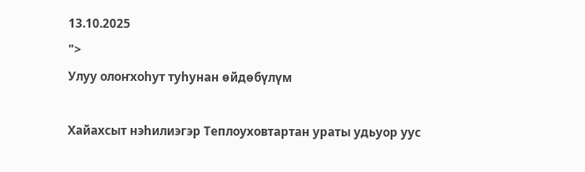13.10.2025
">
Улуу олоҥхоһут туһунан өйдөбүлүм

Хайахсыт нэһилиэгэр Теплоуховтартан ураты удьуор уус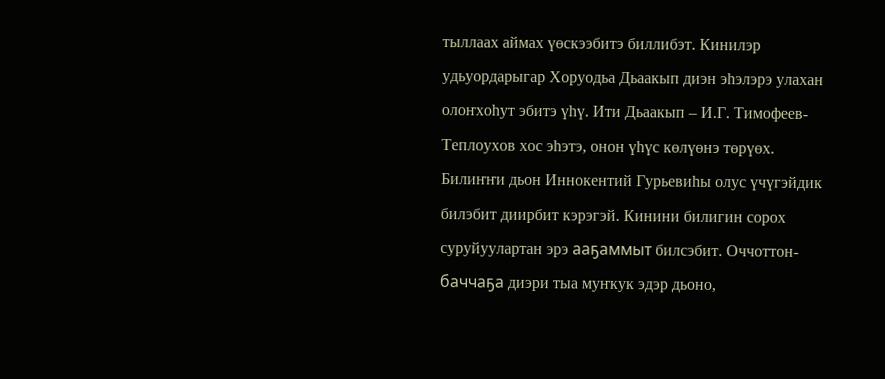тыллаах аймах үөскээбитэ биллибэт. Кинилэр удьуордарыгар Хоруодьа Дьаакып диэн эһэлэрэ улахан олоҥхоһут эбитэ үһү. Ити Дьаакып – И.Г. Тимофеев-Теплоухов хос эһэтэ, онон үһүс көлүөнэ төрүөх. Билиҥҥи дьон Иннокентий Гурьевиһы олус үчүгэйдик билэбит диирбит кэрэгэй. Кинини билигин сорох суруйуулартан эрэ ааҕаммыт билсэбит. Оччоттон-баччаҕа диэри тыа муҥкук эдэр дьоно,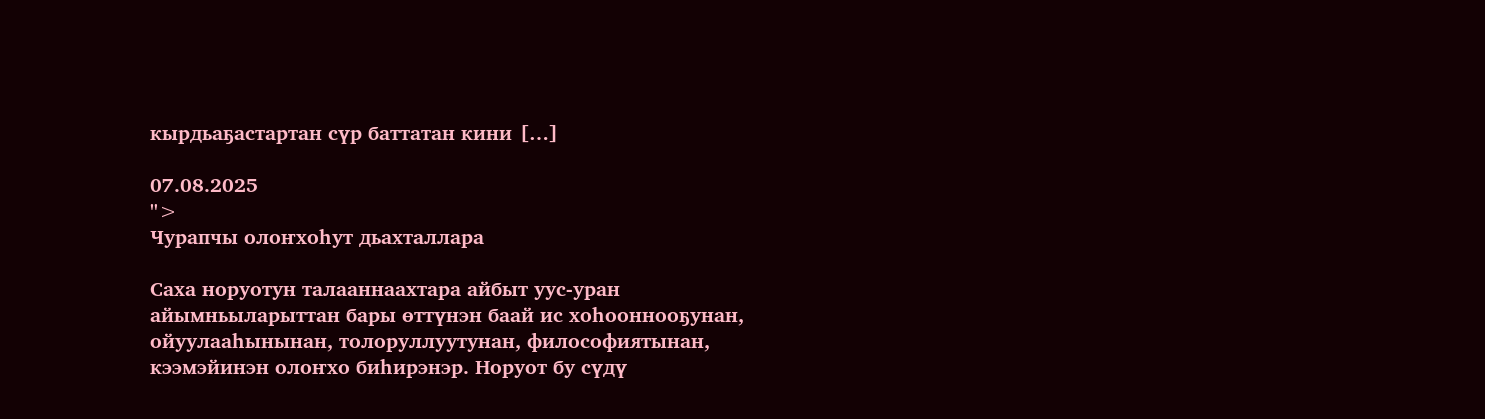кырдьаҕастартан сүр баттатан кини […]

07.08.2025
">
Чурапчы олоҥхоһут дьахталлара

Саха норуотун талааннаахтара айбыт уус-уран айымньыларыттан бары өттүнэн баай ис хоһооннооҕунан, ойуулааһынынан, толоруллуутунан, философиятынан, кээмэйинэн олоҥхо биһирэнэр. Норуот бу сүдү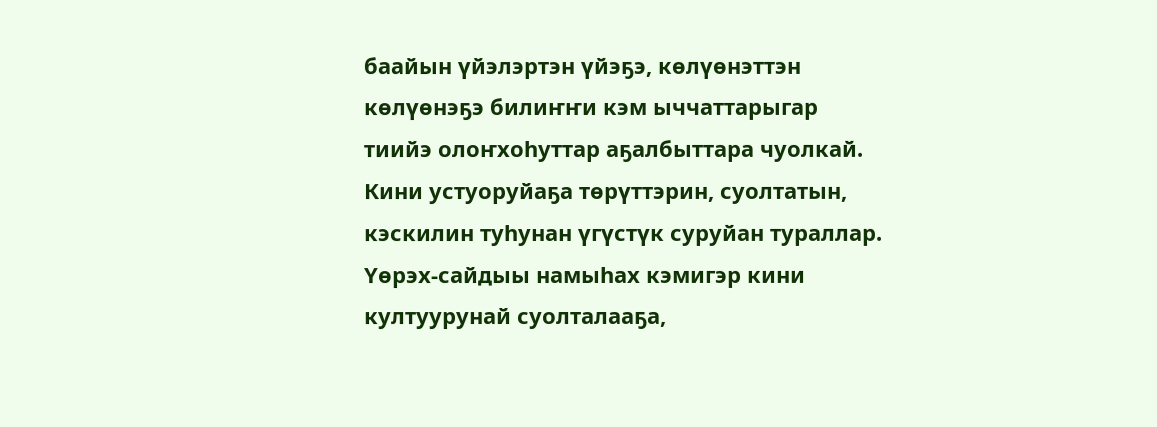баайын үйэлэртэн үйэҕэ, көлүөнэттэн көлүөнэҕэ билиҥҥи кэм ыччаттарыгар тиийэ олоҥхоһуттар аҕалбыттара чуолкай. Кини устуоруйаҕа төрүттэрин, суолтатын, кэскилин туһунан үгүстүк суруйан тураллар. Үөрэх-сайдыы намыһах кэмигэр кини култуурунай суолталааҕа,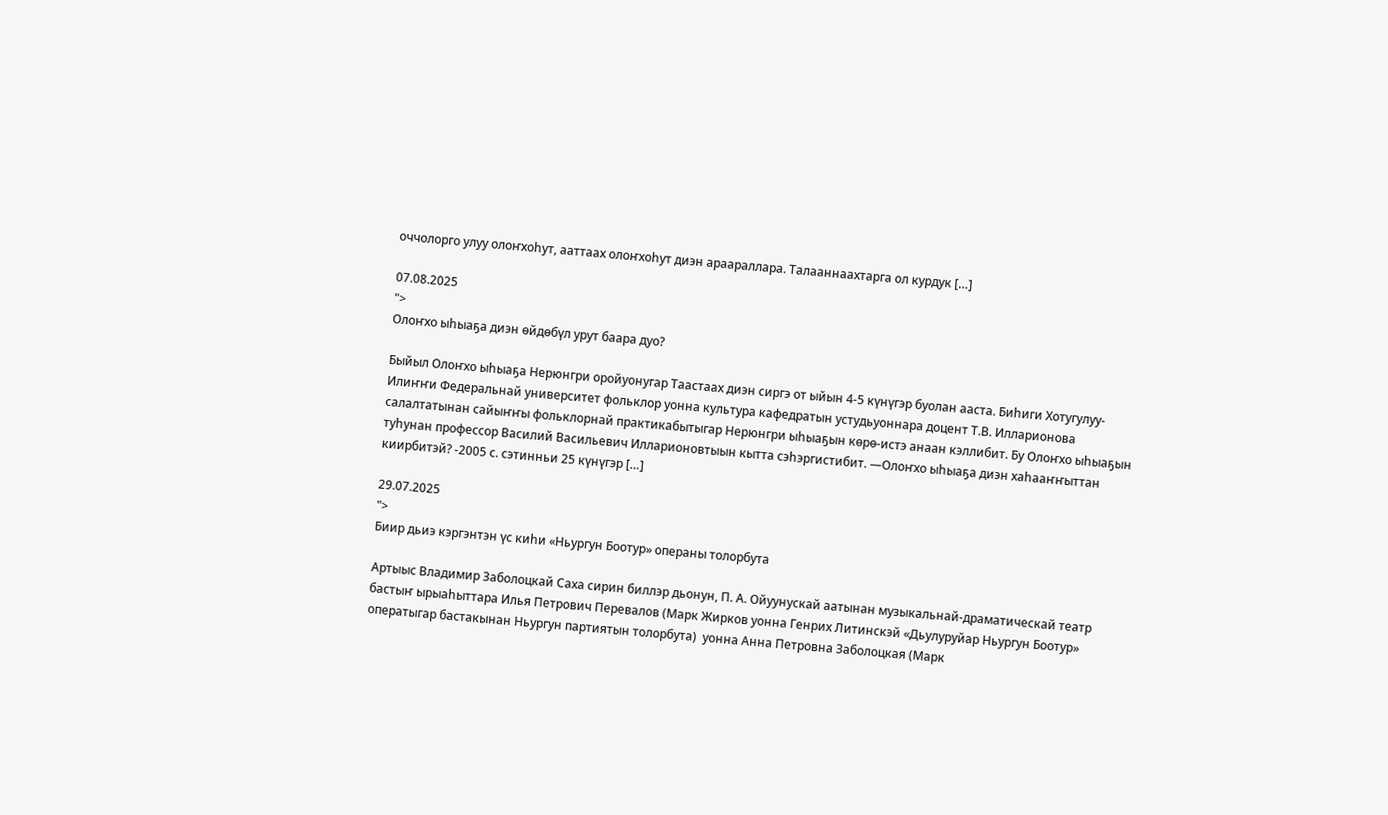оччолорго улуу олоҥхоһут, ааттаах олоҥхоһут диэн араараллара. Талааннаахтарга ол курдук […]

07.08.2025
">
Олоҥхо ыһыаҕа диэн өйдөбүл урут баара дуо?

Быйыл Олоҥхо ыһыаҕа Нерюнгри оройуонугар Таастаах диэн сиргэ от ыйын 4-5 күнүгэр буолан ааста. Биһиги Хотугулуу-Илиҥҥи Федеральнай университет фольклор уонна культура кафедратын устудьуоннара доцент Т.В. Илларионова салалтатынан сайыҥҥы фольклорнай практикабытыгар Нерюнгри ыһыаҕын көрө-истэ анаан кэллибит. Бу Олоҥхо ыһыаҕын туһунан профессор Василий Васильевич Илларионовтыын кытта сэһэргистибит. —Олоҥхо ыһыаҕа диэн хаһааҥҥыттан киирбитэй? -2005 с. сэтинньи 25 күнүгэр […]

29.07.2025
">
Биир дьиэ кэргэнтэн үс киһи «Ньургун Боотур» операны толорбута

Артыыс Владимир Заболоцкай Саха сирин биллэр дьонун, П. А. Ойуунускай аатынан музыкальнай-драматическай театр бастыҥ ырыаһыттара Илья Петрович Перевалов (Марк Жирков уонна Генрих Литинскэй «Дьулуруйар Ньургун Боотур» оператыгар бастакынан Ньургун партиятын толорбута)  уонна Анна Петровна Заболоцкая (Марк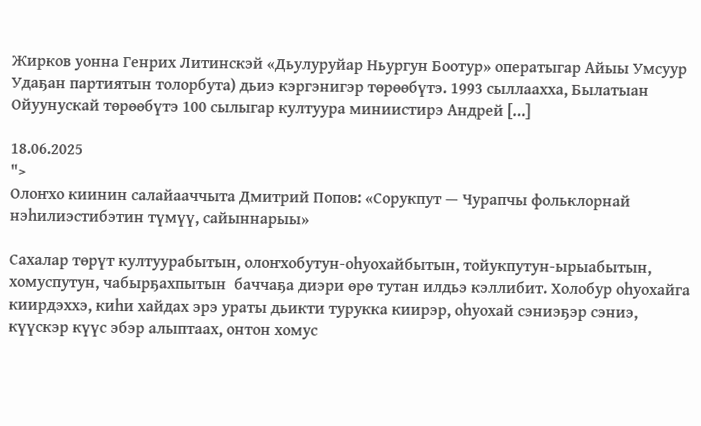Жирков уонна Генрих Литинскэй «Дьулуруйар Ньургун Боотур» оператыгар Айыы Умсуур Удаҕан партиятын толорбута) дьиэ кэргэнигэр төрөөбүтэ. 1993 сыллаахха, Былатыан Ойуунускай төрөөбүтэ 100 сылыгар култуура миниистирэ Андрей […]

18.06.2025
">
Олоҥхо киинин салайааччыта Дмитрий Попов: «Сорукпут — Чурапчы фольклорнай нэһилиэстибэтин түмүү, сайыннарыы»

Сахалар төрүт култуурабытын, олоҥхобутун-оһуохайбытын, тойукпутун-ырыабытын, хомуспутун, чабырҕахпытын  баччаҕа диэри өрө тутан илдьэ кэллибит. Холобур оһуохайга киирдэххэ, киһи хайдах эрэ ураты дьикти турукка киирэр, оһуохай сэниэҕэр сэниэ, күүскэр күүс эбэр алыптаах, онтон хомус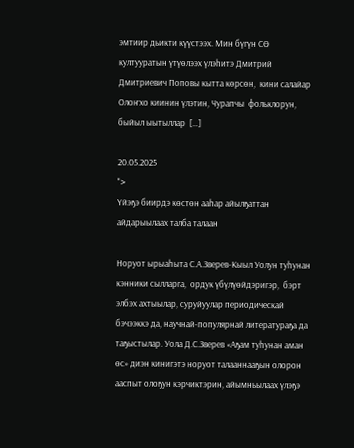эмтиир дьикти күүстээх. Мин бүгүн СӨ култууратын үтүөлээх үлэһитэ Дмитрий Дмитриевич Поповы кытта көрсөн,  кини салайар Олоҥхо киинин үлэтин, Чурапчы  фольклорун, быйыл ыытыллар  […]

20.05.2025
">
Үйэҕэ биирдэ көстөн ааһар айылҕаттан айдарыылаах талба талаан

Норуот ырыаһыта С.А.Зверев-Кыыл Уолун туһунан кэнники сылларга,  ордук үбүлүөйдэригэр,  бэрт элбэх ахтыылар, суруйуулар периодическай бэчээккэ да, научнай-популярнай литератураҕа да таҕыстылар. Уола Д.С.Зверев «Аҕам туһунан аман өс» диэн кинигэтэ норуот талааннааҕын олорон ааспыт олоҕун кэрчиктэрин, айымньылаах үлэҕэ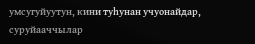умсугуйуутун, кини туһунан учуонайдар, суруйааччылар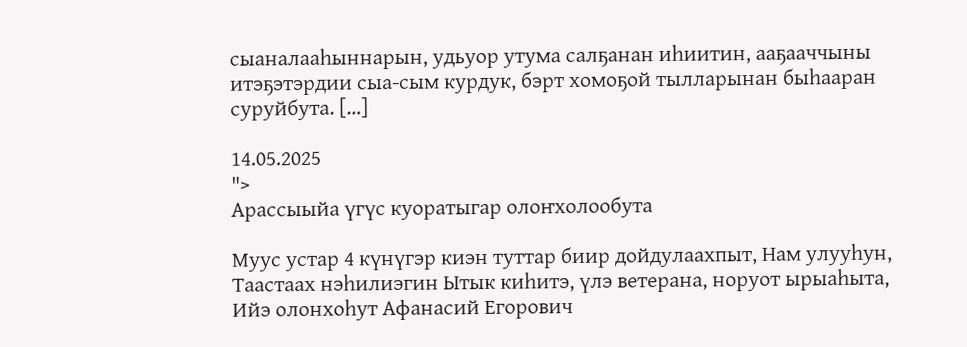сыаналааһыннарын, удьуор утума салҕанан иһиитин, ааҕааччыны итэҕэтэрдии сыа-сым курдук, бэрт хомоҕой тылларынан быһааран суруйбута. […]

14.05.2025
">
Арассыыйа үгүс куоратыгар олоҥхолообута

Муус устар 4 күнүгэр киэн туттар биир дойдулаахпыт, Нам улууһун, Таастаах нэһилиэгин Ытык киһитэ, үлэ ветерана, норуот ырыаһыта, Ийэ олонхоһут Афанасий Егорович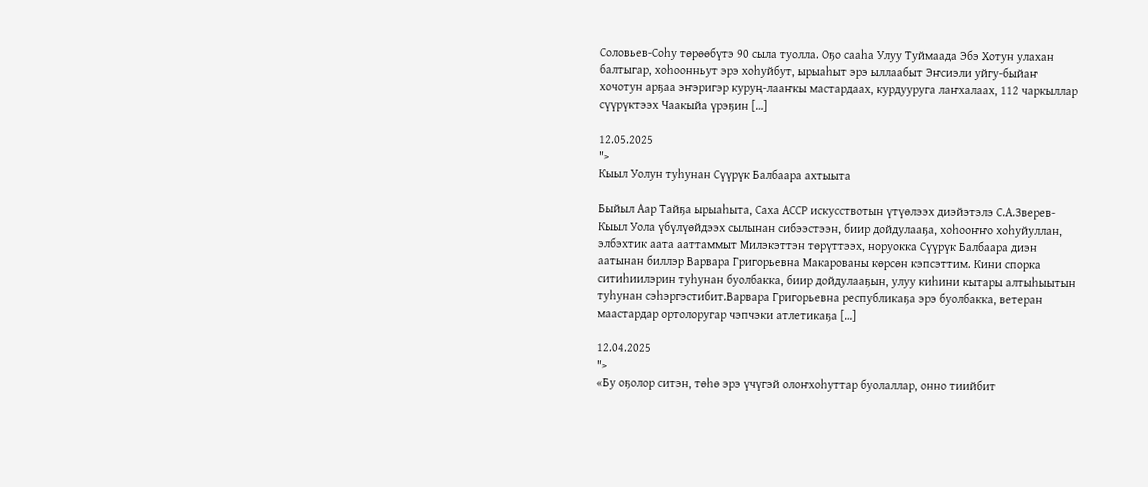Соловьев-Соһу төрөөбүтэ 90 сыла туолла. Оҕо сааһа Улуу Туймаада Эбэ Хотун улахан балтыгар, хоһоонньут эрэ хоһуйбут, ырыаһыт эрэ ыллаабыт Эҥсиэли уйгу-быйаҥ хочотун арҕаа эҥэригэр куруң-лааҥкы мастардаах, курдууруга лаҥхалаах, 112 чаркыллар сүүрүктээх Чаакыйа үрэҕин […]

12.05.2025
">
Кыыл Уолун туһунан Сүүрүк Балбаара ахтыыта

Быйыл Аар Тайҕа ырыаһыта, Саха АССР искусствотын үтүөлээх диэйэтэлэ С.А.Зверев-Кыыл Уола үбүлүөйдээх сылынан сибээстээн, биир дойдулааҕа, хоһооҥҥо хоһуйуллан, элбэхтик аата ааттаммыт Милэкэттэн төрүттээх, норуокка Сүүрүк Балбаара диэн аатынан биллэр Варвара Григорьевна Макарованы көрсөн кэпсэттим. Кини спорка ситиһиилэрин туһунан буолбакка, биир дойдулааҕын, улуу киһини кытары алтыһыытын туһунан сэһэргэстибит.Варвара Григорьевна республикаҕа эрэ буолбакка, ветеран маастардар ортолоругар чэпчэки атлетикаҕа […]

12.04.2025
">
«Бу оҕолор ситэн, төһө эрэ үчүгэй олоҥхоһуттар буолаллар, онно тиийбит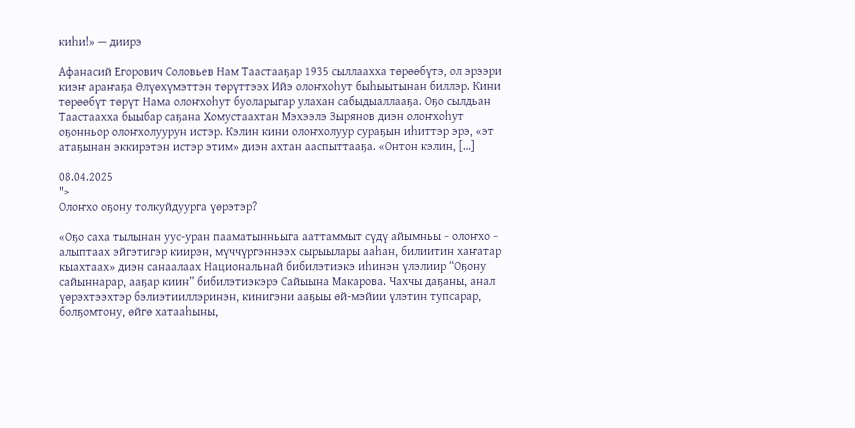киһи!» — диирэ

Афанасий Егорович Соловьев Нам Таастааҕар 1935 сыллаахха төрөөбүтэ, ол эрээри киэҥ араҥаҕа Өлүөхүмэттэн төрүттээх Ийэ олоҥхоһут быһыытынан биллэр. Кини төрөөбүт төрүт Нама олоҥхоһут буоларыгар улахан сабыдыаллааҕа. Оҕо сылдьан Таастаахха быыбар саҕана Хомустаахтан Мэхээлэ Зырянов диэн олоҥхоһут оҕонньор олоҥхолуурун истэр. Кэлин кини олоҥхолуур сураҕын иһиттэр эрэ, «эт атаҕынан эккирэтэн истэр этим» диэн ахтан ааспыттааҕа. «Онтон кэлин, […]

08.04.2025
">
Олоҥхо оҕону толкуйдуурга үөрэтэр?

«Оҕо саха тылынан уус-уран пааматынньыга ааттаммыт сүдү айымньы − олоҥхо − алыптаах эйгэтигэр киирэн, мүччүргэннээх сырыылары ааһан, билиитин хаҥатар кыахтаах» диэн санаалаах Национальнай бибилэтиэкэ иһинэн үлэлиир “Оҕону сайыннарар, ааҕар киин” бибилэтиэкэрэ Сайыына Макарова. Чахчы даҕаны, анал үөрэхтээхтэр бэлиэтииллэринэн, кинигэни ааҕыы өй-мэйии үлэтин тупсарар, болҕомтону, өйгө хатааһыны,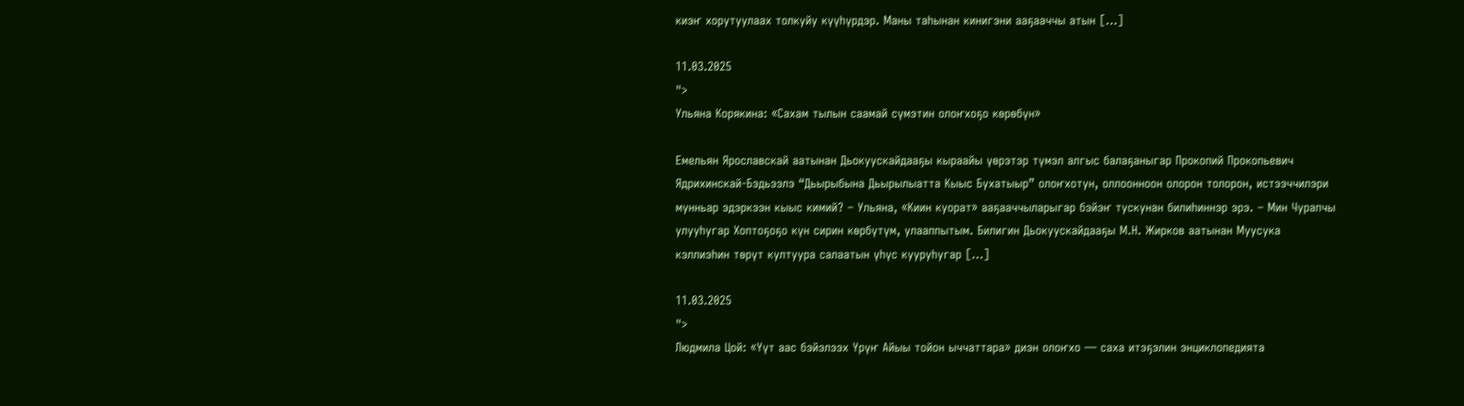киэҥ хорутуулаах толкуйу күүһүрдэр. Маны таһынан кинигэни ааҕааччы атын […]

11.03.2025
">
Ульяна Корякина: «Сахам тылын саамай сүмэтин олоҥхоҕо көрөбүн»

Емельян Ярославскай аатынан Дьокуускайдааҕы кыраайы үөрэтэр түмэл алгыс балаҕаныгар Прокопий Прокопьевич Ядрихинскай-Бэдьээлэ “Дьырыбына Дьырылыатта Кыыс Бухатыыр” олоҥхотун, оллоонноон олорон толорон, истээччилэри мунньар эдэркээн кыыс кимий? – Ульяна, «Киин куорат» ааҕааччыларыгар бэйэҥ тускунан билиһиннэр эрэ. – Мин Чурапчы улууһугар Хоптоҕоҕо күн сирин көрбүтүм, улааппытым. Билигин Дьокуускайдааҕы М.Н. Жирков аатынан Муусука кэллиэһин төрүт култуура салаатын үһүс кууруһугар […]

11.03.2025
">
Людмила Цой: «Үүт аас бэйэлээх Үрүҥ Айыы тойон ыччаттара» диэн олоҥхо — саха итэҕэлин энциклопедията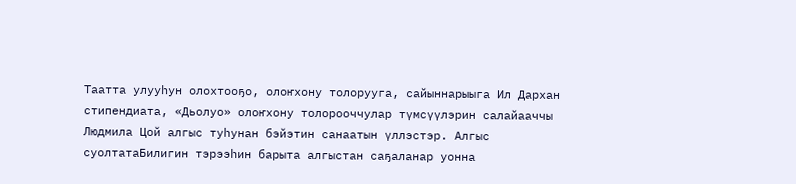Таатта улууһун олохтооҕо, олоҥхону толорууга, сайыннарыыга Ил Дархан стипендиата, «Дьолуо» олоҥхону толорооччулар түмсүүлэрин салайааччы Людмила Цой алгыс туһунан бэйэтин санаатын үллэстэр. Алгыс суолтатаБилигин тэрээһин барыта алгыстан саҕаланар уонна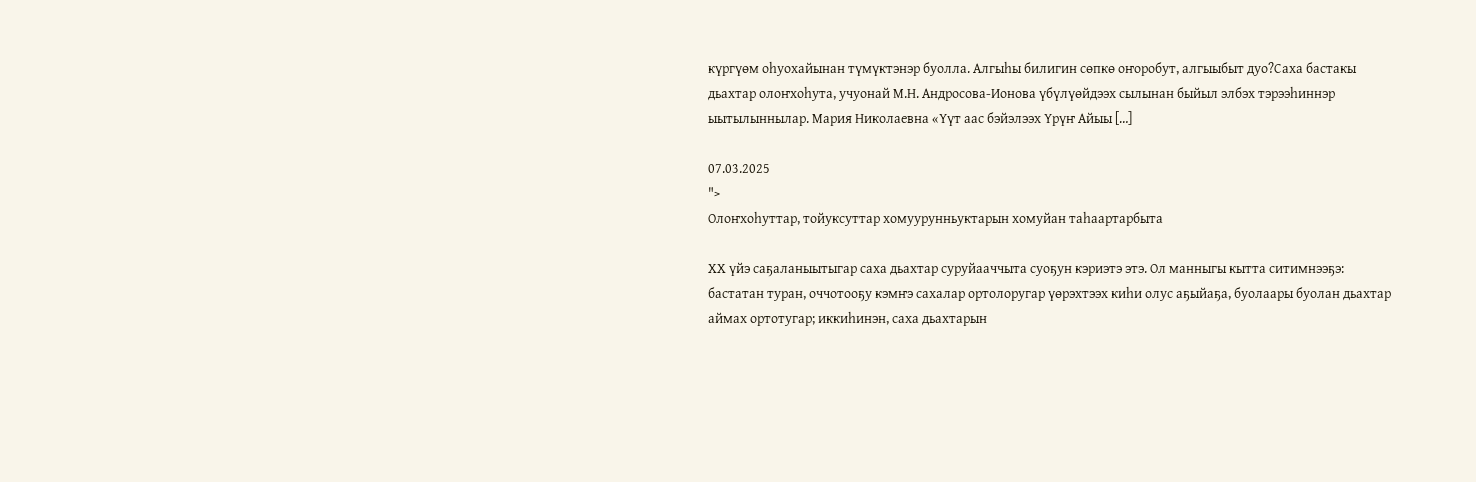күргүөм оһуохайынан түмүктэнэр буолла. Алгыһы билигин сөпкө оҥоробут, алгыыбыт дуо?Саха бастакы дьахтар олоҥхоһута, учуонай М.Н. Андросова-Ионова үбүлүөйдээх сылынан быйыл элбэх тэрээһиннэр ыытылыннылар. Мария Николаевна «Үүт аас бэйэлээх Үрүҥ Айыы […]

07.03.2025
">
Олоҥхоһуттар, тойуксуттар хомуурунньуктарын хомуйан таһаартарбыта

ХХ үйэ саҕаланыытыгар саха дьахтар суруйааччыта суоҕун кэриэтэ этэ. Ол манныгы кытта ситимнээҕэ: бастатан туран, оччотооҕу кэмҥэ сахалар ортолоругар үөрэхтээх киһи олус аҕыйаҕа, буолаары буолан дьахтар аймах ортотугар; иккиһинэн, саха дьахтарын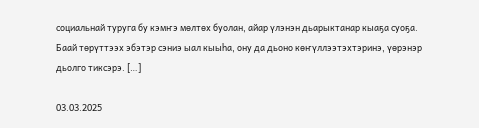социальнай туруга бу кэмҥэ мөлтөх буолан, айар үлэнэн дьарыктанар кыаҕа суоҕа. Баай төрүттээх эбэтэр сэниэ ыал кыыһа, ону да дьоно көҥүллээтэхтэринэ, үөрэнэр дьолго тиксэрэ. […]

03.03.2025